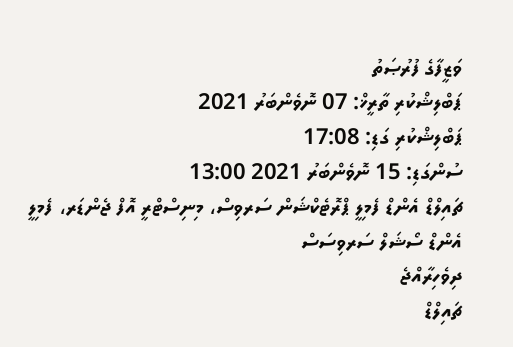ވަޒީފާގެ ފުރުޞަތު
ޕަބްލިޝްކުރި ތާރީޚް: 07 ނޮވެންބަރު 2021
ޕަބްލިޝްކުރި ގަޑި: 17:08
ސުންގަޑި: 15 ނޮވެންބަރު 2021 13:00
ޗައިލްޑް އެންޑް ފެމިލީ ޕްރޮޓެކްޝަން ސަރވިސް، މިނިސްޓްރީ އޮފް ޖެންޑަރ، ފެމިލީ އެންޑް ސޯޝަލް ސަރވިސަސް
ދިވެހިރާއްޖެ
ޗައިލްޑް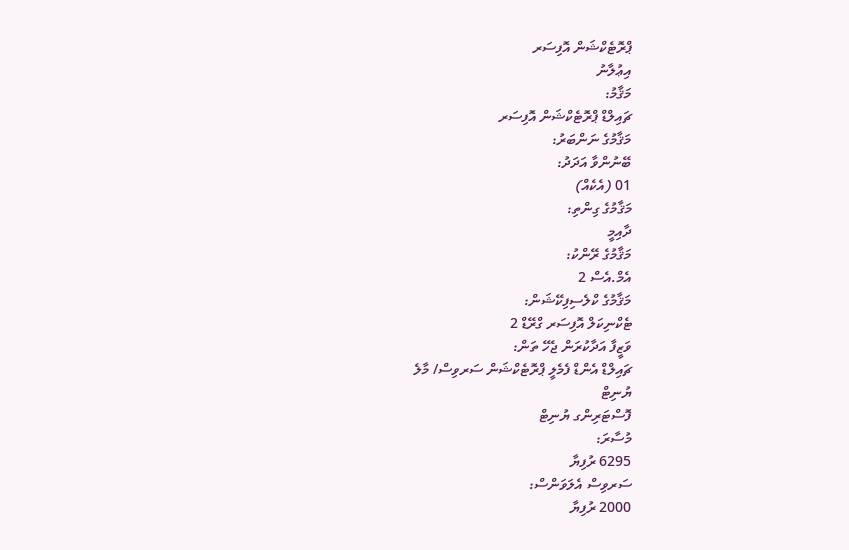ޕްރޮޓެކްޝަން އޮފިސަރ
އިޢުލާނު
މަޤާމު:
ޗައިލްޑް ޕްރޮޓެކްޝަން އޮފިސަރ
މަޤާމުގެ ނަންބަރު:
ބޭނުންވާ އަދަދު:
01 (އެކެއް)
މަޤާމުގެ ގިންތި:
ދާއިމީ
މަޤާމުގެ ރޭންކު:
އެމް.އެސް 2
މަޤާމުގެ ކްލެސިފިކޭޝަން:
ޓެކްނިކަލް އޮފިސަރ ގްރޭޑް 2
ވަޒީފާ އަދާކުރަން ޖެހޭ ތަން:
ޗައިލްޑް އެންޑް ފެމެލީ ޕްރޮޓެކްޝަން ސަރވިސް/ މާލެ
ޔުނިޓް
ފޮސްޓަރިންގ ޔުނިޓް
މުސާރަ:
6295 ރުފިޔާ
ސަރވިސް އެލަވަންސް:
2000 ރުފިޔާ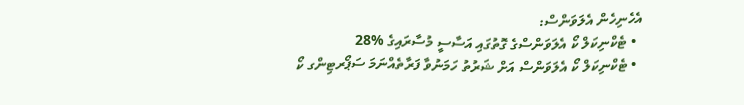އެހެނިހެން އެލަވަންސް:
  • ޓެކްނިކަލް ކޯ އެލަވަންސްގެ ގޮތުގައި އަސާސީ މުސާރައިގެ %28
  • ޓެކްނިކަލް ކޯ އެލަވަންސް އަށް ޝަރުތު ހަމަނުވާ ފަރާތެއްނަމަ ސަޕޯރޓިންގ ކޯ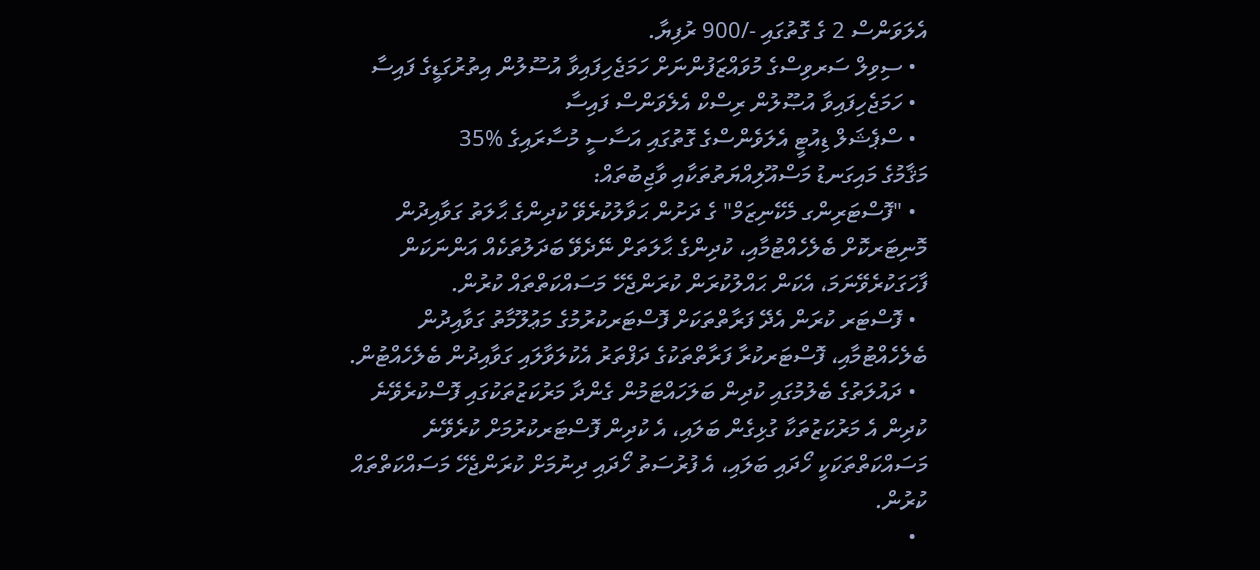އެލަވަންސް 2 ގެ ގޮތުގައި -/900 ރުފިޔާ.
  • ސިވިލް ސަރވިސްގެ މުވައްޒަފުންނަށް ހަމަޖެހިފައިވާ އުސޫލުން އިތުރުގަޑީގެ ފައިސާ
  • ހަމަޖެހިފައިވާ އުޞޫލުން ރިސްކް އެލެވަންސް ފައިސާ
  • ސްޕެޝަލް ޑިއުޓީ އެލަވެންސްގެ ގޮތުގައި އަސާސީ މުސާރައިގެ %35
މަޤާމުގެ މައިގަނޑު މަސްއޫލިއްޔަތުތަކާއި ވާޖިބުތައް:
  • "ފޮސްޓަރިންގ މެކޭނިޒަމް" ގެ ދަށުން ޙަވާލުކުރެވޭ ކުދިންގެ ޙާލަތު ގަވާއިދުން މޮނިޓަރކޮށް ބެލެހެއްޓުމާއި، ކުދިންގެ ޙާލަތަށް ނޭދެވޭ ބަދަލުތަކެއް އަންނަކަން ފާހަގަކުރެވޭނަމަ، އެކަން ޙައްލުކުރަން ކުރަންޖެހޭ މަސައްކަތްތައް ކުރުން.
  • ފޮސްޓަރ ކުރަން އެދޭ ފަރާތްތަކަށް ފޮސްޓަރކުރުމުގެ މަޢުލޫމާތު ގަވާއިދުން ބެލެހެއްޓުމާއި، ފޮސްޓަރކުރާ ފަރާތްތަކުގެ ދަފްތަރު އެކުލަވާލައި ގަވާއިދުން ބެލެހެއްޓުން.
  • ދައުލަތުގެ ބެލުމުގައި ކުދިން ބަލަހައްޓަމުން ގެންދާ މަރުކަޒުތަކުގައި ފޮސްކުރެވޭނެ ކުދިން އެ މަރުކަޒުތަކާ ގުޅިގެން ބަލައި، އެ ކުދިން ފޮސްޓަރކުރުމަށް ކުރެވޭނެ މަސައްކަތްތަކަކީ ހޯދައި ބަލައި، އެ ފުރުސަތު ހޯދައި ދިނުމަށް ކުރަންޖެހޭ މަސައްކަތްތައް ކުރުން.
  •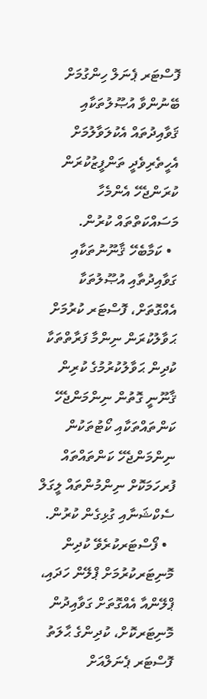ފޮސްޓަރ ޕެނަލް ހިންގުމަށް ބޭނުންވާ އުޞޫލުތަކާއި ޤަވާއިދުތައް އެކުލަވާލުމަށް އެހީތެރިވެދީ ތަންފީޒުކުރަން ކުރަންޖެހޭ އެންމެހާ މަސައްކަތްތައް ކުރުން.
  • ކަމާބެހޭ ޤާނޫނުތަކާއި ގަވާއިދުތާއި އުޞޫލުތަކާ އެއްގޮތަށް، ފޮސްޓަރ ކުރުމަށް ޙަވާލުކުރަން ނިންމާ ފަރާތްތަކާ ކުދިން ޙަވާލުކުރުމުގެ ކުރިން ޤާނޫނީ ގޮތުން ނިންމަންޖެހޭ ކަންތައްތަކާއި ކޯޓުތަކުން ނިންމަންޖެހޭ ކަންތައްތައް ފުރހަމަކޮށް ނިންމުންތައް ލީގަލް ސެކްޝަނާއި ގުޅިގެން ކުރުން.
  • ފޯސްޓަރކުރެވޭ ކުދިން މޮނިޓަރކުރުމަށް ޕްލޭން ހަދައި، ޕްލޭންއާ އެއްގޮތަށް ގަވާއިދުން މޮނިޓަރކޮށް، ކުދިންގެ ޙާލަތު ފޮސްޓަރ ޕެނަލްއަށް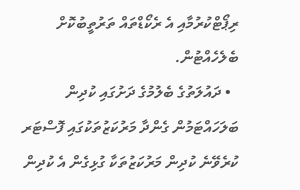ރިޕޯޓްކުރުމާއި އެ ރެކޯޑްތައް ތަރުތީބުކޮށް ބެލެހެއްޓުން.
  • ދައުލަތުގެ ބެލުމުގެ ދަށުގައި ކުދިން ބަލަހައްޓަމުން ގެންދާ މަރުކަޒުތަކުގައި ފޮސްޓަރ ކުރެވޭނެ ކުދިން މަރުކަޒުތަކާ ގުޅިގެން އެ ކުދިން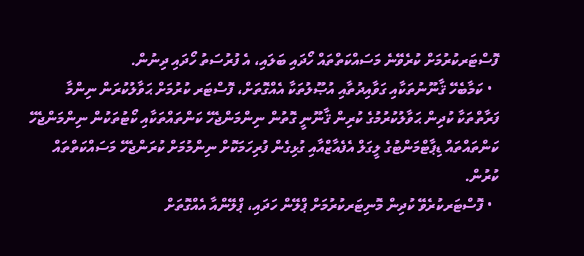ފޮސްޓަރކުރުމަށް ކުރެވޭނެ މަސައްކަތްތައް ހޯދައި ބަލައި، އެ ފުރުސަތު ހޯދައި ދިނުން.
  • ކަމާބެހޭ ޤާނޫނުތަކާއި ގަވާއިދުތާއި އުޞޫލުތަކާ އެއްގޮތަށް، ފޮސްޓަރ ކުރުމަށް ޙަވާލުކުރަން ނިންމާ ފަރާތްތަކާ ކުދިން ޙަވާލުކުރުމުގެ ކުރިން ޤާނޫނީ ގޮތުން ނިންމަންޖެހޭ ކަންތައްތަކާއި ކޯޓުތަކުން ނިންމަންޖެހޭ ކަންތައްތައް ޑިޕާޓްމަންޓުގެ ލީގަލް އެފެއާޒްއާއި ގުޅިގެން ފުރިހަމަކޮށް ނިންމުމަށް ކުރަންޖެހޭ މަސައްކަތްތައް ކުރުން.
  • ފޮސްޓަރކުރެވޭ ކުދިން މޮނިޓަރކުރުމަށް ޕްލޭން ހަދައި، ޕްލޭންއާ އެއްގޮތަށް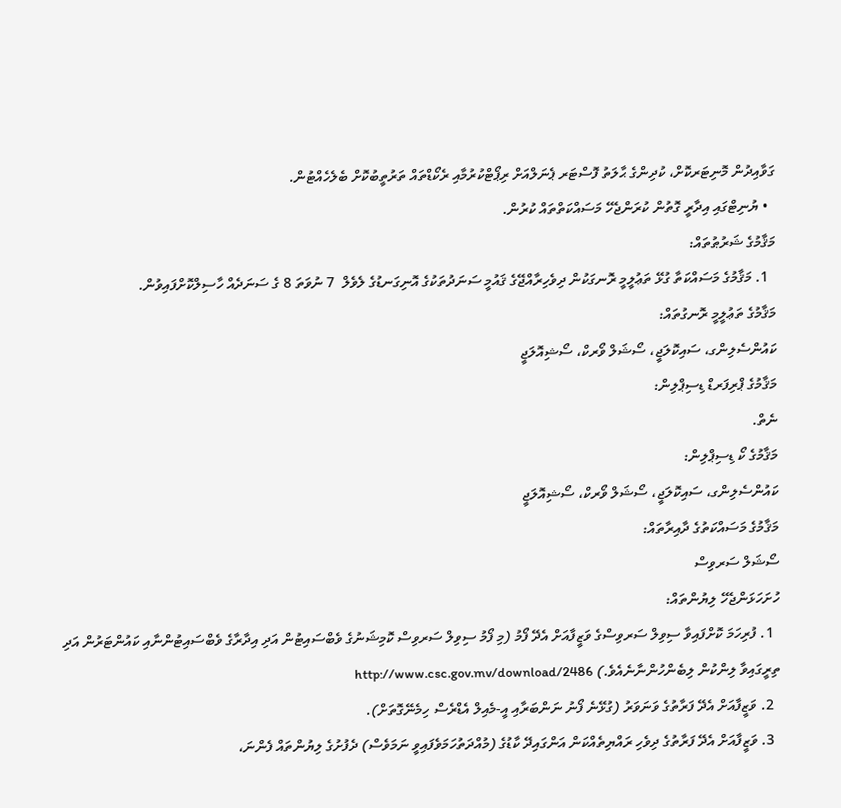ގަވާއިދުން މޮނިޓަރކޮށް، ކުދިންގެ ޙާލަތު ފޮސްޓަރ ޕެނަލްއަށް ރިޕޯޓްކުރުމާއި ރެކޯޑްތައް ތަރުތީބުކޮށް ބެލެހެއްޓުން.
  • ޔުނިޓްގައި އިދާރީ ގޮތުން ކުރަންޖެހޭ މަސައްކަތްތައް ކުރުން.
މަޤާމުގެ ޝަރުޠުތައް:
  1. މަޤާމުގެ މަސައްކަތާ ގުޅޭ ތަޢުލީމީ ރޮނގަކުން ދިވެހިރާއްޖޭގެ ޤައުމީ ސަނަދުތަކުގެ އޮނިގަނޑުގެ ލެވެލް  7 ނުވަތަ 8 ގެ ސަނަދެއް ހާސިލްކޮށްފައިވުން.
މަޤާމުގެ ތަޢުލީމީ ރޮނގުތައް:
ކައުންސެލިންގ، ސައިކޮލަޖީ، ސޯޝަލް ވޯރކް، ސޯޝިއޮލަޖީ
މަޤާމުގެ ޕްރިފަރޑް ޑިސިޕްލިން:
ނެތް.
މަޤާމުގެ ކޯ ޑިސިޕްލިން:
ކައުންސެލިންގ، ސައިކޮލަޖީ، ސޯޝަލް ވޯރކް، ސޯޝިއޮލަޖީ
މަޤާމުގެ މަސައްކަތުގެ ދާއިރާތައް:
ސޯޝަލް ސަރވިސް
ހުށަހަޅަންޖެހޭ ލިޔުންތައް:
  1. ފުރިހަމަ ކޮށްފައިވާ ސިވިލް ސަރވިސްގެ ވަޒީފާއަށް އެދޭ ފޯމު (މި ފޯމު ސިވިލް ސަރވިސް ކޮމިޝަނުގެ ވެބްސައިޓުން އަދި އިދާރާގެ ވެބްސައިޓުންނާއި ކައުންޓަރުން އަދި ތިރީގައިވާ ލިންކުން ލިބެންހުންނާނެއެވެ.) http://www.csc.gov.mv/download/2486
  2. ވަޒީފާއަށް އެދޭ ފަރާތުގެ ވަނަވަރު (ގުޅޭނެ ފޯނު ނަންބަރާއި އީ-މެއިލް އެޑްރެސް ހިމެނޭގޮތަށް).
  3. ވަޒީފާއަށް އެދޭ ފަރާތުގެ ދިވެހި ރައްޔިތެއްކަން އަންގައިދޭ ކާޑުގެ (މުއްދަތުހަމަވެފައިވީ ނަމަވެސް) ދެފުށުގެ ލިޔުންތައް ފެންނަ،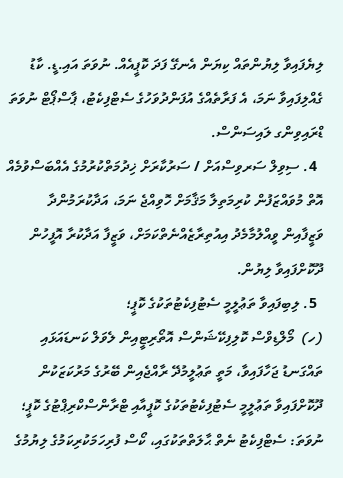ލިޔެފައިވާ ލިޔުންތައް ކިޔަން އެނގޭ ފަދަ ކޮޕީއެއް. ނުވަތަ އައި.ޑީ. ކާޑު ގެއްލިފައިވާ ނަމަ، އެ ފަރާތެއްގެ އުފަންދުވަހުގެ ސެޓްފިކެޓު، ޕާސްޕޯޓް ނުވަތަ ޑްރައިވިންގ ލައިސަންސް.
  4. ސިވިލް ސަރވިސްއަށް / ސަރުކާރަށް ޚިދުމަތްކުރުމުގެ އެއްބަސްވުމެއް އޮތް މުވައްޒަފުން ކުރިމަތިލާ މަޤާމަށް ހޮވިއްޖެ ނަމަ، އަދާކުރަމުންދާ ވަޒީފާއިން ވީއްލުމާމެދު އިއުތިރާޒެއްނެތްކަމަށް، ވަޒީފާ އަދާކުރާ އޮފީހުން ދޫކޮށްފައިވާ ލިޔުން.
  5. ލިބިފައިވާ ތަޢުލީމީ ސެޓުފިކެޓުތަކުގެ ކޮޕީ؛
(ހ)  މޯލްޑިވްސް ކޮލިފިކޭޝަންސް އޮތޯރިޓީއިން ލެވަލް ކަނޑައަޅައި ތައްގަނޑު ޖަހާފައިވާ، މަތީ ތަޢުލީމުދޭ ރާއްޖެއިން ބޭރުގެ މަރުކަޒަކުން ދޫކޮށްފައިވާ ތަޢުލީމީ ސެޓުފިކެޓުތަކުގެ ކޮޕީއާއި ޓްރާންސްކްރިޕްޓުގެ ކޮޕީ؛ ނުވަތަ: ސެޓްފިކެޓު ނެތް ޙާލަތްތަކުގައި، ކޯސް ފުރިހަމަކުރިކަމުގެ ލިޔުމުގެ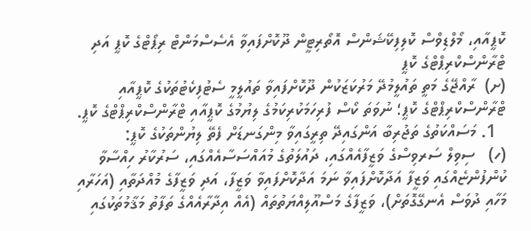ކޮޕީއާއި، މޯލްޑިވްސް ކޮލިފިކޭޝަންސް އޮތޯރިޓީން ދޫކޮށްފައިވާ އެސެސްމަންޓް ރިޕޯޓްގެ ކޮޕީ އަދި ޓްރާންސްކްރިޕްޓްގެ ކޮޕީ
(ށ)  ރާއްޖޭގެ މަތީ ތައުލީމުދޭ މަރުކަޒަކުން ދޫކޮށްފައިވާ ތައުލީމީ ސެޓުފިކެޓުތަކުގެ ކޮޕީއާއި ޓްރާންސްކްރިޕްޓްގެ ކޮޕީ؛ ނުވަތަ ކޯސް ފުރިހަމަކުރިކަމުގެ ލިޔުމުގެ ކޮޕީއާއި ޓްރާންސްކްރިޕްޓްގެ ކޮޕީ.
  1. މަސައްކަތުގެ ތަޖުރިބާ އަންގައިދޭ ތިރީގައިވާ މިންގަނޑަށް ފެތޭ ލިޔުންތަކުގެ ކޮޕީ:
(ހ)   ސިވިލް ސަރވިސްގެ ވަޒީފާއެއްގައި، ދައުލަތުގެ މުއައްސަސާއެއްގައި، ސަރުކާރު ހިއްސާވާ ކުންފުންޏެއްގައި ވަޒީފާ އަދާކޮށްފައިވާ ނަމަ އަދާކޮށްފައިވާ ވަޒީފާ، އަދި ވަޒީފާގެ މުއްދަތާއި (އަހަރާއި މަހާއި ދުވަސް އެނގޭގޮތަށް)، ވަޒީފާގެ މަސްއޫލިއްޔަތުތައް (އެއް އިދާރާއެއްގެ ތަފާތު މަޤާމުތަކުގައި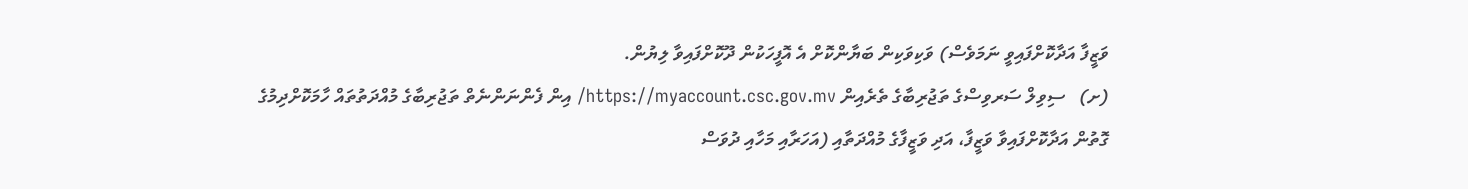ވަޒީފާ އަދާކޮށްފައިވީ ނަމަވެސް) ވަކިވަކިން ބަޔާންކޮށް އެ އޮފީހަކުން ދޫކޮށްފައިވާ ލިޔުން.
(ށ)   ސިވިލް ސަރވިސްގެ ތަޖުރިބާގެ ތެރެއިން https://myaccount.csc.gov.mv/ އިން ފެންނަންނެތް ތަޖުރިބާގެ މުއްދަތުތައް ހާމަކޮށްދިމުގެ ގޮތުން އަދާކޮށްފައިވާ ވަޒީފާ، އަދި ވަޒީފާގެ މުއްދަތާއި (އަހަރާއި މަހާއި ދުވަސް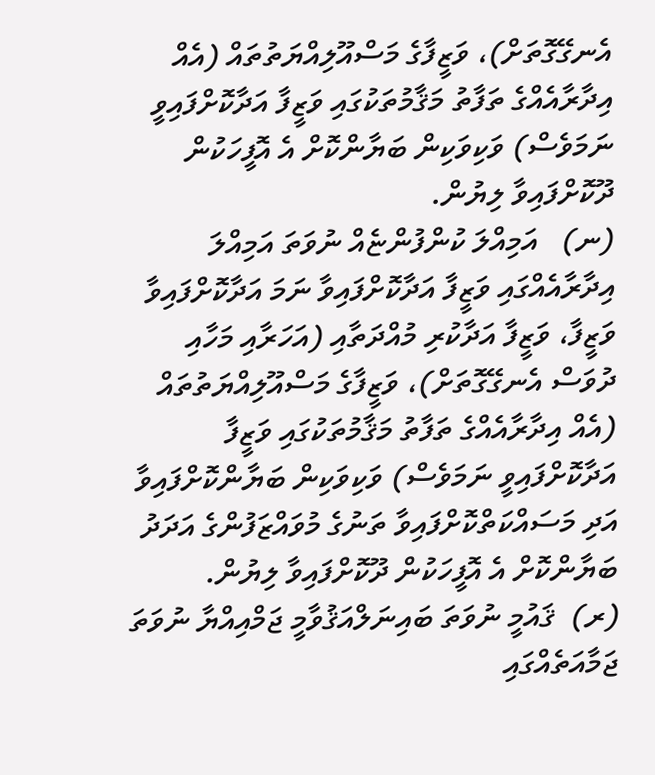އެނގޭގޮތަށް)، ވަޒީފާގެ މަސްއޫލިއްޔަތުތައް (އެއް އިދާރާއެއްގެ ތަފާތު މަޤާމުތަކުގައި ވަޒީފާ އަދާކޮށްފައިވީ ނަމަވެސް) ވަކިވަކިން ބަޔާންކޮށް އެ އޮފީހަކުން ދޫކޮށްފައިވާ ލިޔުން.
(ނ)   އަމިއްލަ ކުންފުންޏެއް ނުވަތަ އަމިއްލަ އިދާރާއެއްގައި ވަޒީފާ އަދާކޮށްފައިވާ ނަމަ އަދާކޮށްފައިވާ ވަޒީފާ، ވަޒީފާ އަދާކުރި މުއްދަތާއި (އަހަރާއި މަހާއި ދުވަސް އެނގޭގޮތަށް)، ވަޒީފާގެ މަސްއޫލިއްޔަތުތައް (އެއް އިދާރާއެއްގެ ތަފާތު މަޤާމުތަކުގައި ވަޒީފާ އަދާކޮށްފައިވީ ނަމަވެސް) ވަކިވަކިން ބަޔާންކޮށްފައިވާ އަދި މަސައްކަތްކޮށްފައިވާ ތަނުގެ މުވައްޒަފުންގެ އަދަދު ބަޔާންކޮށް އެ އޮފީހަކުން ދޫކޮށްފައިވާ ލިޔުން.
(ރ)  ޤައުމީ ނުވަތަ ބައިނަލްއަޤުވާމީ ޖަމްއިއްޔާ ނުވަތަ ޖަމާއަތެއްގައި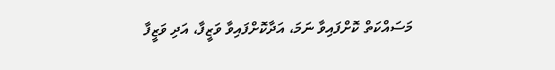މަސައްކަތް ކޮށްފައިވާ ނަމަ، އަދާކޮށްފައިވާ ވަޒީފާ، އަދި ވަޒީފާ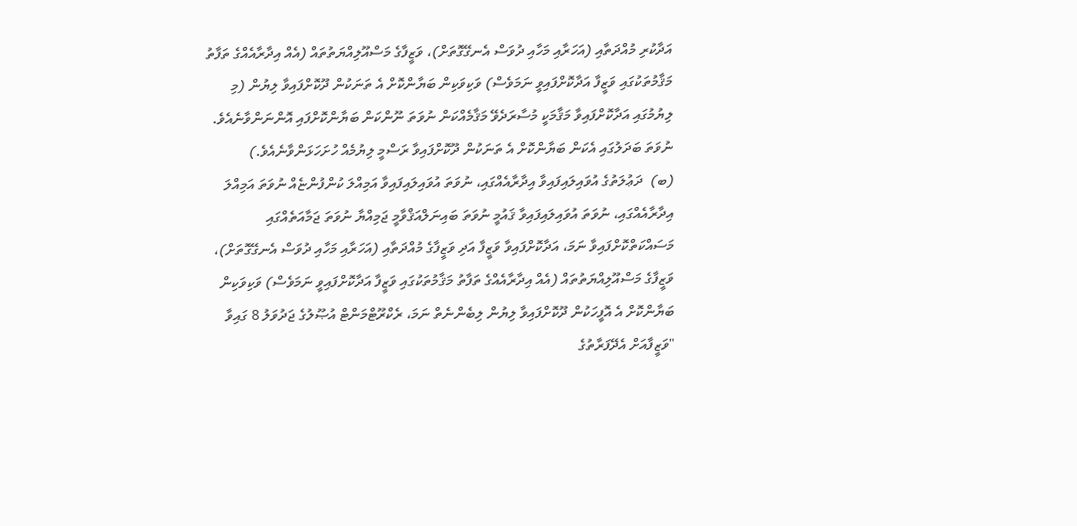އަދާކުރި މުއްދަތާއި (އަހަރާއި މަހާއި ދުވަސް އެނގޭގޮތަށް)، ވަޒީފާގެ މަސްއޫލިއްޔަތުތައް (އެއް އިދާރާއެއްގެ ތަފާތު މަޤާމުތަކުގައި ވަޒީފާ އަދާކޮށްފައިވީ ނަމަވެސް) ވަކިވަކިން ބަޔާންކޮށް އެ ތަނަކުން ދޫކޮށްފައިވާ ލިޔުން (މި ލިޔުމުގައި އަދާކޮށްފައިވާ މަޤާމަކީ މުސާރަދެވޭ މަޤާމެއްކަން ނުވަތަ ނޫންކަން ބަޔާންކޮށްފައި އޮންނަންވާނެއެވެ. ނުވަތަ ބަދަލުގައި އެކަން ބަޔާންކޮށް އެ ތަނަކުން ދޫކޮށްފައިވާ ރަސްމީ ލިޔުމެއް ހުށަހަޅަންވާނެއެވެ.)
(ބ)  ދަޢުލަތުގެ އުވައިލައިފައިވާ އިދާރާއެއްގައި، ނުވަތަ އުވައިލައިފައިވާ އަމިއްލަ ކުންފުންޏެއް ނުވަތަ އަމިއްލަ އިދާރާއެއްގައި، ނުވަތަ އުވައިލައިފައިވާ ޤައުމީ ނުވަތަ ބައިނަލްއަޤްވާމީ ޖަމިއްޔާ ނުވަތަ ޖަމާއަތެއްގައި މަސައްކަތްކޮށްފައިވާ ނަމަ، އަދާކޮށްފައިވާ ވަޒީފާ އަދި ވަޒީފާގެ މުއްދަތާއި (އަހަރާއި މަހާއި ދުވަސް އެނގޭގޮތަށް)، ވަޒީފާގެ މަސްއޫލިއްޔަތުތައް (އެއް އިދާރާއެއްގެ ތަފާތު މަޤާމުތަކުގައި ވަޒީފާ އަދާކޮށްފައިވީ ނަމަވެސް) ވަކިވަކިން ބަޔާންކޮށް އެ އޮފީހަކުން ދޫކޮށްފައިވާ ލިޔުން ލިބެންނެތް ނަމަ، ރެކްރޫޓްމަންޓް އުޞޫލުގެ ޖަދުވަލު 8 ގައިވާ "ވަޒީފާއަށް އެދޭފަރާތުގެ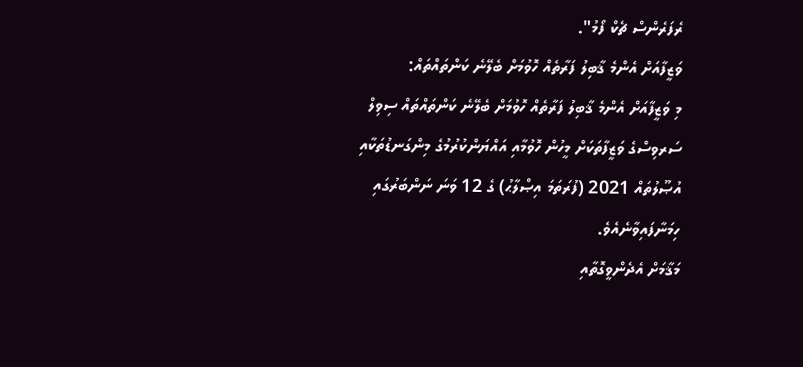ރެފަރެންސް ޗެކް ފޯމު".
ވަޒީފާއަށް އެންމެ ޤާބިލު ފަރާތެއް ހޮވުމަށް ބެލޭނެ ކަންތައްތައް:
މި ވަޒީފާއަށް އެންމެ ޤާބިލު ފަރާތެއް ހޮވުމަށް ބެލޭނެ ކަންތައްތައް ސިވިލް ސަރވިސްގެ ވަޒީފާތަކަށް މީހުން ހޮވުމާއި އައްޔަންކުރުމުގެ މިންގަނޑުތަކާއި އުޞޫލުތައް 2021 (ފުރަތަމަ އިޞްލާޙު) ގެ 12 ވަނަ ނަންބަރުގައި ހިމަނާފައިވާނެއެވެ.
މަޤާމަށް އެދެންވީގޮތާއި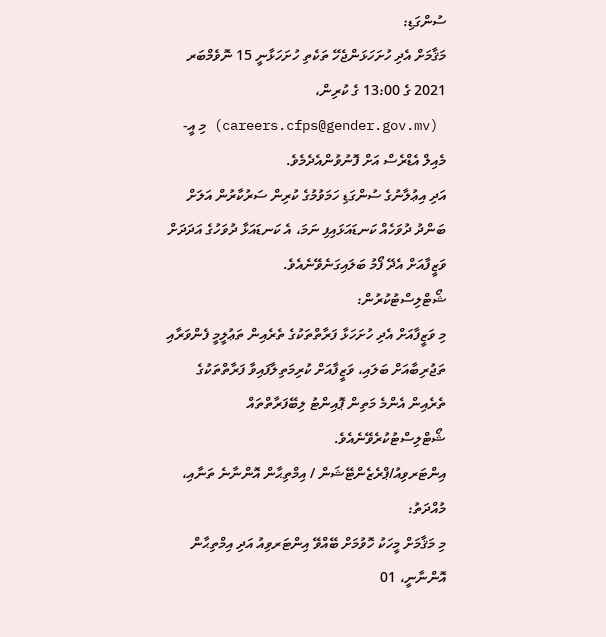ސުންގަޑި:
މަޤާމަށް އެދި ހުށަހަޅަންޖެހޭ ތަކެތި ހުށަހަޅާނީ 15 ނޮވެމްބަރ 2021 ގެ 13:00 ގެ ކުރިން،
 (careers.cfps@gender.gov.mv) މި އީ-މެއިލް އެޑްރެސް އަށް ފޮނުވުންއެދެމެވެ.
އަދި އިޢުލާނުގެ ސުންގަޑި ހަމަވުމުގެ ކުރިން ސަރުކާރުން އަލަށް ބަންދު ދުވަހެއް ކަނޑައަޅައިފި ނަމަ، އެ ކަނޑައަޅާ ދުވަހުގެ އަދަދަށް ވަޒީފާއަށް އެދޭ ފޯމު ބަލައިގަނެވޭނެއެވެ.
ޝޯޓްލިސްޓުކުރުން:
މި ވަޒީފާއަށް އެދި ހުށަހަޅާ ފަރާތްތަކުގެ ތެރެއިން ތަޢުލީމީ ފެންވަރާއި ތަޖުރިބާއަށް ބަލައި، ވަޒީފާއަށް ކުރިމަތިލާފައިވާ ފަރާތްތަކުގެ ތެރެއިން އެންމެ މަތިން ޕޮއިންޓު ލިބޭފަރާތްތައް ޝޯޓްލިސްޓުކުރެވޭނެއެވެ.
އިންޓަރވިއު/ޕްރެޒެންޓޭޝަން / އިމްތިޙާން އޮންނާނެ ތަނާއި، މުއްދަތު:
މި މަޤާމަށް މީހަކު ހޮވުމަށް ބޭއްވޭ އިންޓަރވިއު އަދި އިމްތިޙާން އޮންނާނީ، 01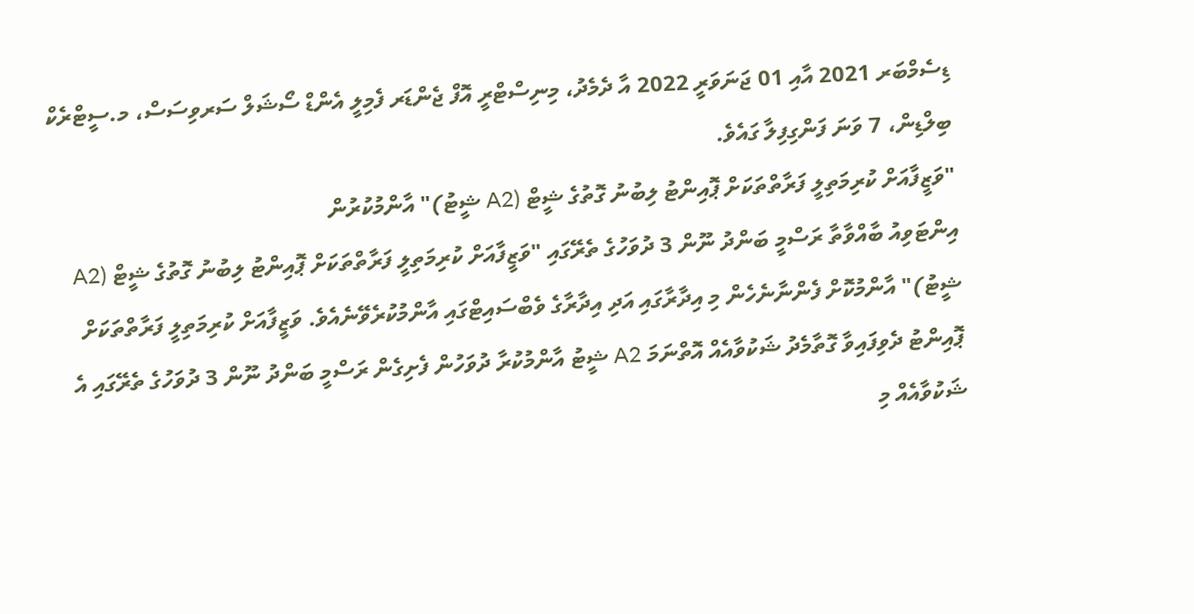ޑިސެމްބަރ 2021 އާއި 01 ޖަނަވަރީ 2022 އާ ދެމެދު، މިނިސްޓްރީ އޮފް ޖެންޑަރ ފެމިލީ އެންޑް ސޯޝަލް ސަރވިސަސް، މ.ސީޓްރެކް ބިލްޑިން، 7 ވަނަ ފަންގިފިލާ ގައެވެ.
"ވަޒީފާއަށް ކުރިމަތިލީ ފަރާތްތަކަށް ޕޮއިންޓު ލިބުނު ގޮތުގެ ޝީޓް (A2 ޝީޓު)" އާންމުކުރުން
އިންޓަވިއު ބާއްވާތާ ރަސްމީ ބަންދު ނޫން 3 ދުވަހުގެ ތެރޭގައި "ވަޒީފާއަށް ކުރިމަތިލީ ފަރާތްތަކަށް ޕޮއިންޓު ލިބުނު ގޮތުގެ ޝީޓް (A2 ޝީޓު)" އާންމުކޮށް ފެންނާނެހެން މި އިދާރާގައި އަދި އިދާރާގެ ވެބްސައިޓްގައި އާންމުކުރެވޭނެއެވެ. ވަޒީފާއަށް ކުރިމަތިލީ ފަރާތްތަކަށް ޕޮއިންޓު ދެވިފައިވާ ގޮތާމެދު ޝަކުވާއެއް އޮތްނަމަ A2 ޝީޓު އާންމުކުރާ ދުވަހުން ފެށިގެން ރަސްމީ ބަންދު ނޫން 3 ދުވަހުގެ ތެރޭގައި އެ ޝަކުވާއެއް މި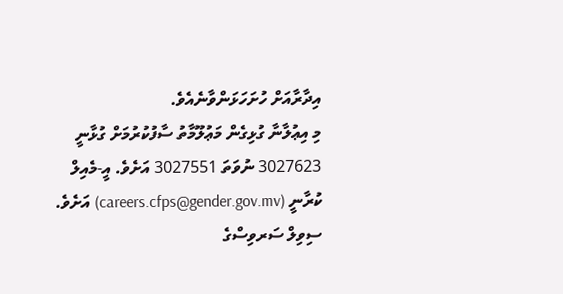އިދާރާއަށް ހުށަހަޅަންވާނެއެވެ.
މި އިޢުލާނާ ގުޅިގެން މަޢުލޫމާތު ސާފުކުރުމަށް ގުޅާނީ 3027623 ނުވަތަ 3027551 އަށެވެ. އީ-މެއިލް ކުރާނީ (careers.cfps@gender.gov.mv) އަށެވެ.
ސިވިލް ސަރވިސްގެ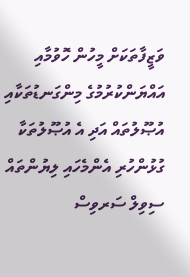ވަޒީފާތަކަށް މީހުން ހޮވުމާއި އައްޔަންކުރުމުގެ މިންގަނޑުތަކާއި އުޞޫލުތައް އަދި އެ އުޞޫލުތަކާ ގުޅުންހުރި އެންމެހައި ލިޔުންތައް ސިވިލް ސަރވިސް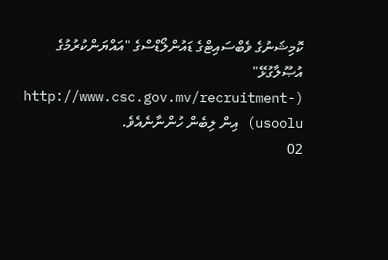ކޮމިޝަނުގެ ވެބްސައިޓްގެ ޑައުންލޯޑްސްގެ "އައްޔަންކުރުމުގެ އުޞޫލާގުޅޭ" (http://www.csc.gov.mv/recruitment-usoolu) އިން ލިބެން ހުންނާނެއެވެ.
02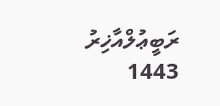ރަބީޢުލްއާޚިރު 1443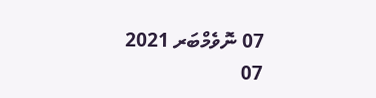07 ނޮވެމްބަރ 2021
07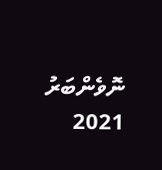ނޮވެންބަރު 2021